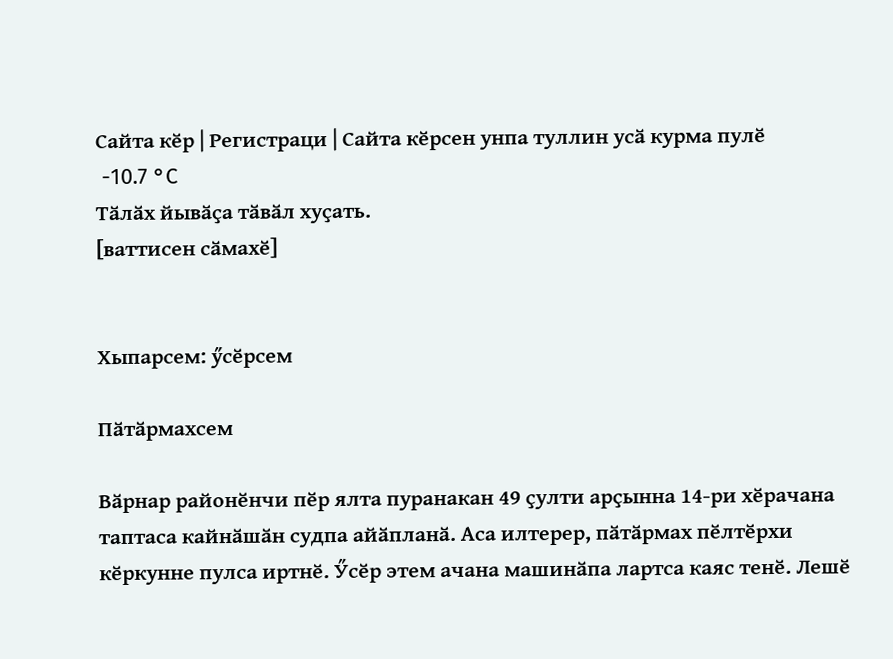Сайта кӗр | Регистраци | Сайта кӗрсен унпа туллин усӑ курма пулӗ
 -10.7 °C
Тӑлӑх йывӑҫа тӑвӑл хуҫать.
[ваттисен сӑмахӗ]


Хыпарсем: ӳсӗрсем

Пӑтӑрмахсем

Вӑрнар районӗнчи пӗр ялта пуранакан 49 ҫулти арҫынна 14-ри хӗрачана таптаса кайнӑшӑн судпа айӑпланӑ. Аса илтерер, пӑтӑрмах пӗлтӗрхи кӗркунне пулса иртнӗ. Ӳсӗр этем ачана машинӑпа лартса каяс тенӗ. Лешӗ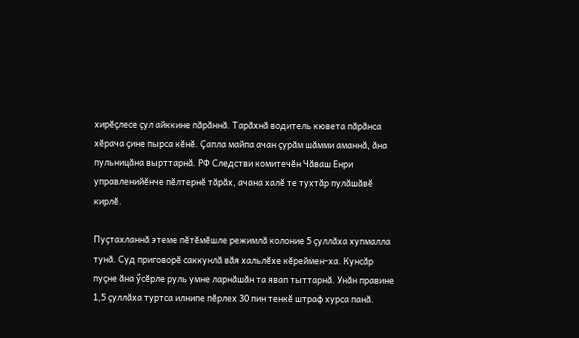хирӗҫлесе ҫул айккине пӑрӑннӑ. Тарӑхнӑ водитель кювета пӑрӑнса хӗрача ҫине пырса кӗнӗ. Ҫапла майпа ачан ҫурӑм шӑмми аманнӑ, ӑна пульницӑна вырттарнӑ. РФ Следстви комитечӗн Чӑваш Енри управленийӗнче пӗлтернӗ тӑрӑх, ачана халӗ те тухтӑр пулӑшӑвӗ кирлӗ.

Пуҫтахланнӑ этеме пӗтӗмӗшле режимлӑ колоние 5 ҫуллӑха хупмалла тунӑ. Суд приговорӗ саккунлӑ вӑя хальлӗхе кӗреймен-ха. Кунсӑр пуҫне ӑна ӳсӗрле руль умне ларнӑшӑн та явап тыттарнӑ. Унӑн правине 1,5 ҫуллӑха туртса илнипе пӗрлех 30 пин тенкӗ штраф хурса панӑ.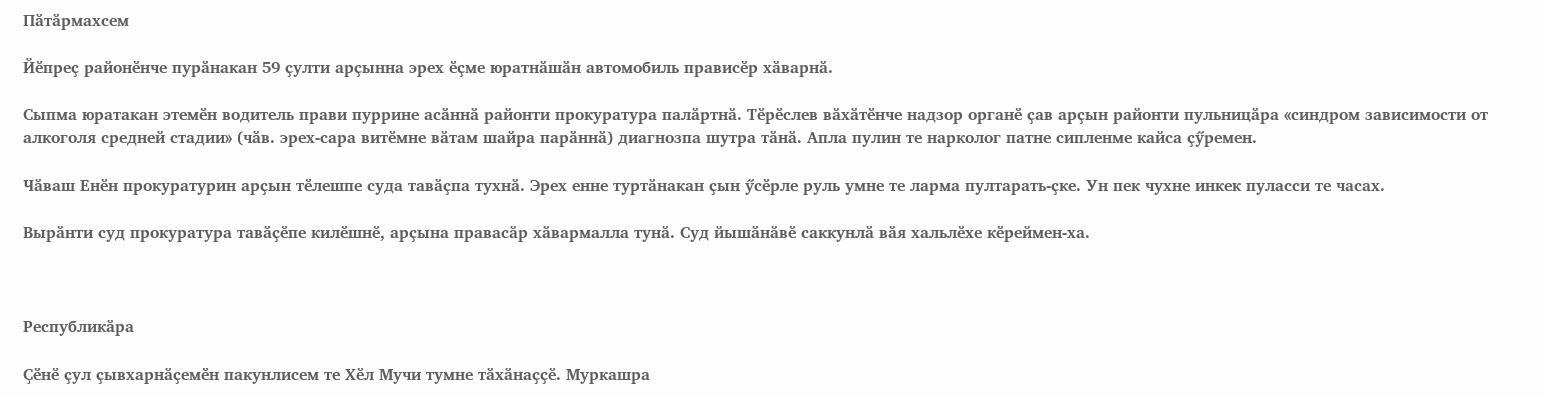Пӑтӑрмахсем

Йӗпреҫ районӗнче пурӑнакан 59 ҫулти арҫынна эрех ӗҫме юратнӑшӑн автомобиль прависӗр хӑварнӑ.

Сыпма юратакан этемӗн водитель прави пуррине асӑннӑ районти прокуратура палӑртнӑ. Тӗрӗслев вӑхӑтӗнче надзор органӗ ҫав арҫын районти пульницӑра «синдром зависимости от алкоголя средней стадии» (чӑв. эрех-сара витӗмне вӑтам шайра парӑннӑ) диагнозпа шутра тӑнӑ. Апла пулин те нарколог патне сипленме кайса ҫӳремен.

Чӑваш Енӗн прокуратурин арҫын тӗлешпе суда тавӑҫпа тухнӑ. Эрех енне туртӑнакан ҫын ӳсӗрле руль умне те ларма пултарать-ҫке. Ун пек чухне инкек пуласси те часах.

Вырӑнти суд прокуратура тавӑҫӗпе килӗшнӗ, арҫына правасӑр хӑвармалла тунӑ. Суд йышӑнӑвӗ саккунлӑ вӑя хальлӗхе кӗреймен-ха.



Республикӑра

Ҫӗнӗ ҫул ҫывхарнӑҫемӗн пакунлисем те Хӗл Мучи тумне тӑхӑнаҫҫӗ. Муркашра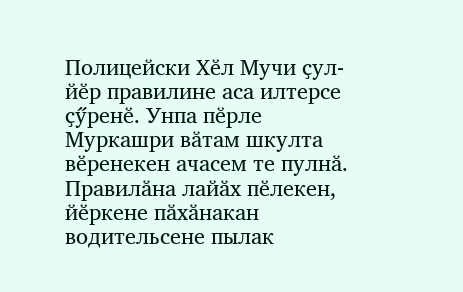Полицейски Хӗл Мучи ҫул-йӗр правилине аса илтерсе ҫӳренӗ. Унпа пӗрле Муркашри вӑтам шкулта вӗренекен ачасем те пулнӑ. Правилӑна лайӑх пӗлекен, йӗркене пӑхӑнакан водительсене пылак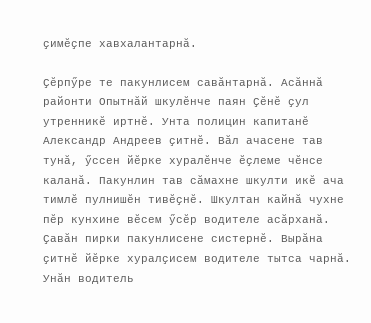ҫимӗҫпе хавхалантарнӑ.

Ҫӗрпӳре те пакунлисем савӑнтарнӑ. Асӑннӑ районти Опытнӑй шкулӗнче паян Ҫӗнӗ ҫул утренникӗ иртнӗ. Унта полицин капитанӗ Александр Андреев ҫитнӗ. Вӑл ачасене тав тунӑ, ӳссен йӗрке хуралӗнче ӗҫлеме чӗнсе каланӑ. Пакунлин тав сӑмахне шкулти икӗ ача тимлӗ пулнишӗн тивӗҫнӗ. Шкултан кайнӑ чухне пӗр кунхине вӗсем ӳсӗр водителе асӑрханӑ. Ҫавӑн пирки пакунлисене систернӗ. Вырӑна ҫитнӗ йӗрке хуралҫисем водителе тытса чарнӑ. Унӑн водитель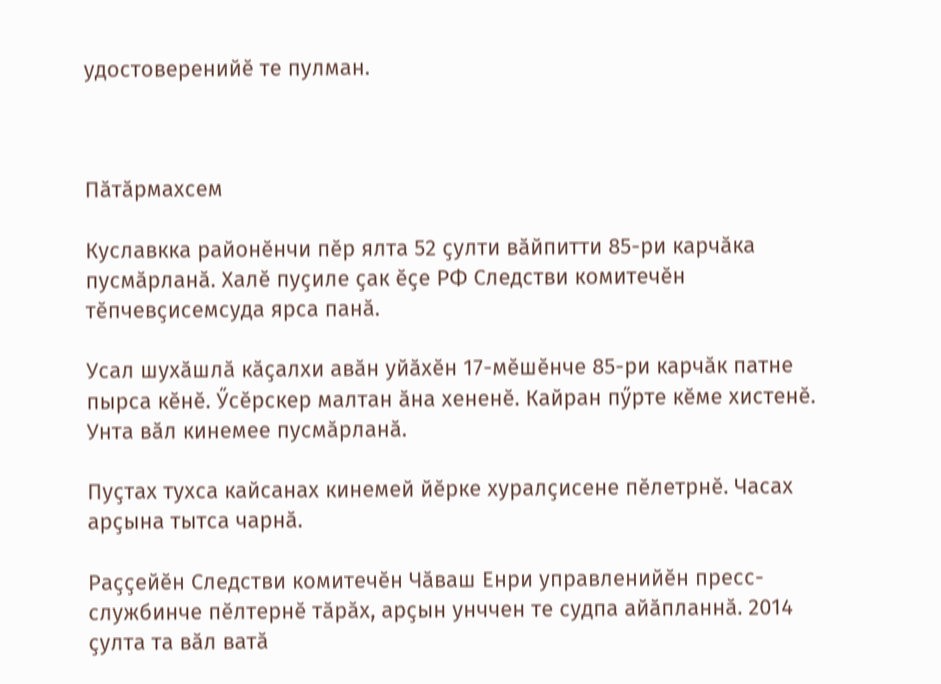удостоверенийӗ те пулман.



Пӑтӑрмахсем

Куславкка районӗнчи пӗр ялта 52 ҫулти вӑйпитти 85-ри карчӑка пусмӑрланӑ. Халӗ пуҫиле ҫак ӗҫе РФ Следстви комитечӗн тӗпчевҫисемсуда ярса панӑ.

Усал шухӑшлӑ кӑҫалхи авӑн уйӑхӗн 17-мӗшӗнче 85-ри карчӑк патне пырса кӗнӗ. Ӳсӗрскер малтан ӑна хененӗ. Кайран пӳрте кӗме хистенӗ. Унта вӑл кинемее пусмӑрланӑ.

Пуҫтах тухса кайсанах кинемей йӗрке хуралҫисене пӗлетрнӗ. Часах арҫына тытса чарнӑ.

Раҫҫейӗн Следстви комитечӗн Чӑваш Енри управленийӗн пресс-службинче пӗлтернӗ тӑрӑх, арҫын унччен те судпа айӑпланнӑ. 2014 ҫулта та вӑл ватӑ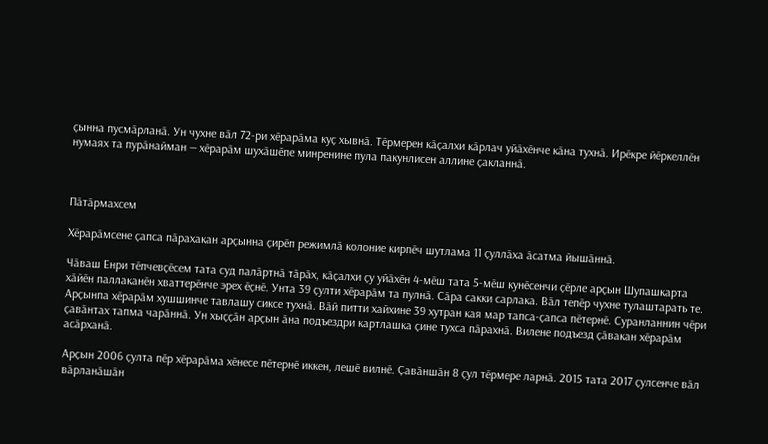ҫынна пусмӑрланӑ. Ун чухне вӑл 72-ри хӗрарӑма куҫ хывнӑ. Тӗрмерен кӑҫалхи кӑрлач уйӑхӗнче кӑна тухнӑ. Ирӗкре йӗркеллӗн нумаях та пурӑнайман — хӗрарӑм шухӑшӗпе минренине пула пакунлисен аллине ҫакланнӑ.



Пӑтӑрмахсем

Хӗрарӑмсене ҫапса пӑрахакан арҫынна ҫирӗп режимлӑ колоние кирпӗч шутлама 11 ҫуллӑха ӑсатма йышӑннӑ.

Чӑваш Енри тӗпчевҫӗсем тата суд палӑртнӑ тӑрӑх, кӑҫалхи ҫу уйӑхӗн 4-мӗш тата 5-мӗш кунӗсенчи ҫӗрле арҫын Шупашкарта хӑйӗн паллаканӗн хваттерӗнче эрех ӗҫнӗ. Унта 39 ҫулти хӗрарӑм та пулнӑ. Сӑра сакки сарлака. Вӑл тепӗр чухне тулаштарать те. Арҫынпа хӗрарӑм хушшинче тавлашу сиксе тухнӑ. Вӑй питти хайхине 39 хутран кая мар тапса-ҫапса пӗтернӗ. Суранланнин чӗри ҫавӑнтах тапма чарӑннӑ. Ун хыҫҫӑн арҫын ӑна подъездри картлашка ҫине тухса пӑрахнӑ. Вилене подъезд ҫӑвакан хӗрарӑм асӑрханӑ.

Арҫын 2006 ҫулта пӗр хӗрарӑма хӗнесе пӗтернӗ иккен, лешӗ вилнӗ. Ҫавӑншӑн 8 ҫул тӗрмере ларнӑ. 2015 тата 2017 ҫулсенче вӑл вӑрланӑшӑн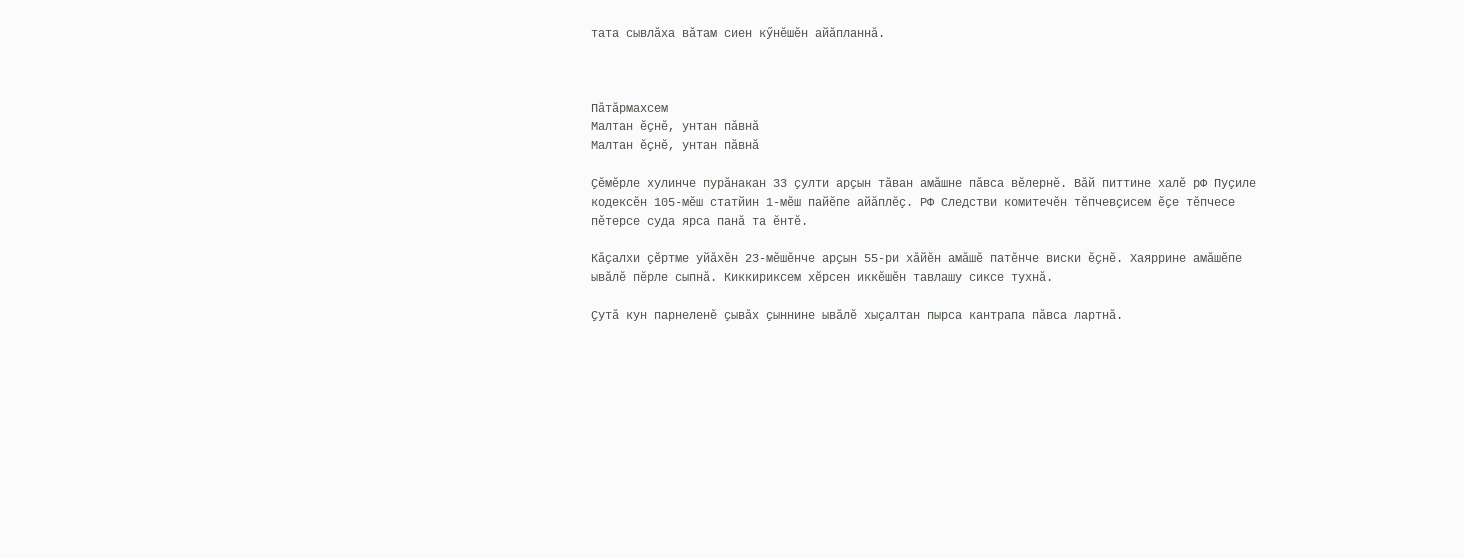тата сывлӑха вӑтам сиен кӳнӗшӗн айӑпланнӑ.



Пӑтӑрмахсем
Малтан ӗҫнӗ, унтан пӑвнӑ
Малтан ӗҫнӗ, унтан пӑвнӑ

Ҫӗмӗрле хулинче пурӑнакан 33 ҫулти арҫын тӑван амӑшне пӑвса вӗлернӗ. Вӑй питтине халӗ рФ Пуҫиле кодексӗн 105-мӗш статйин 1-мӗш пайӗпе айӑплӗҫ. РФ Следстви комитечӗн тӗпчевҫисем ӗҫе тӗпчесе пӗтерсе суда ярса панӑ та ӗнтӗ.

Кӑҫалхи ҫӗртме уйӑхӗн 23-мӗшӗнче арҫын 55-ри хӑйӗн амӑшӗ патӗнче виски ӗҫнӗ. Хаяррине амӑшӗпе ывӑлӗ пӗрле сыпнӑ. Киккириксем хӗрсен иккӗшӗн тавлашу сиксе тухнӑ.

Ҫутӑ кун парнеленӗ ҫывӑх ҫыннине ывӑлӗ хыҫалтан пырса кантрапа пӑвса лартнӑ.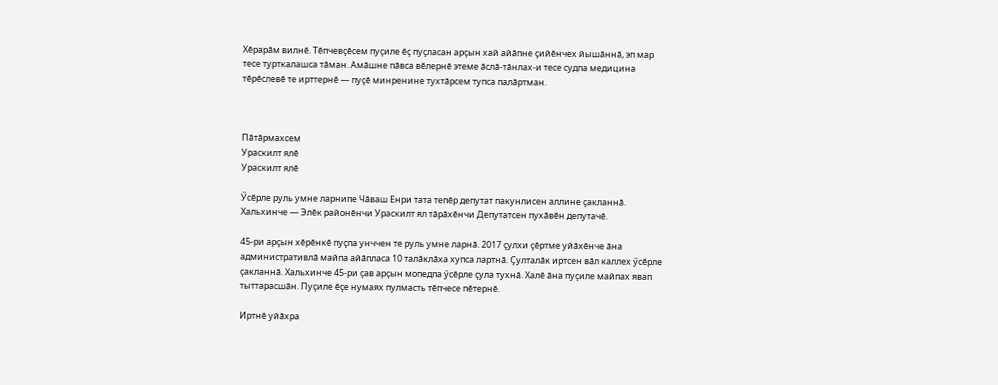Хӗрарӑм вилнӗ. Тӗпчевҫӗсем пуҫиле ӗҫ пуҫласан арҫын хай айӑпне ҫийӗнчех йышӑннӑ, эп мар тесе турткалашса тӑман. Амӑшне пӑвса вӗлернӗ этеме ӑслӑ-тӑнлах-и тесе судпа медицина тӗрӗслевӗ те ирттернӗ — пуҫӗ минренине тухтӑрсем тупса палӑртман.



Пӑтӑрмахсем
Ураскилт ялӗ
Ураскилт ялӗ

Ӳсӗрле руль умне ларнипе Чӑваш Енри тата тепӗр депутат пакунлисен аллине ҫакланнӑ. Хальхинче — Элӗк районӗнчи Ураскилт ял тӑрӑхӗнчи Депутатсен пухӑвӗн депутачӗ.

45-ри арҫын хӗрӗнкӗ пуҫпа унччен те руль умне ларнӑ. 2017 ҫулхи ҫӗртме уйӑхӗнче ӑна административлӑ майпа айӑпласа 10 талӑклӑха хупса лартнӑ. Ҫулталӑк иртсен вӑл каллех ӳсӗрле ҫакланнӑ. Хальхинче 45-ри ҫав арҫын мопедпа ӳсӗрле ҫула тухнӑ. Халӗ ӑна пуҫиле майпах явап тыттарасшӑн. Пуҫиле ӗҫе нумаях пулмасть тӗпчесе пӗтернӗ.

Иртнӗ уйӑхра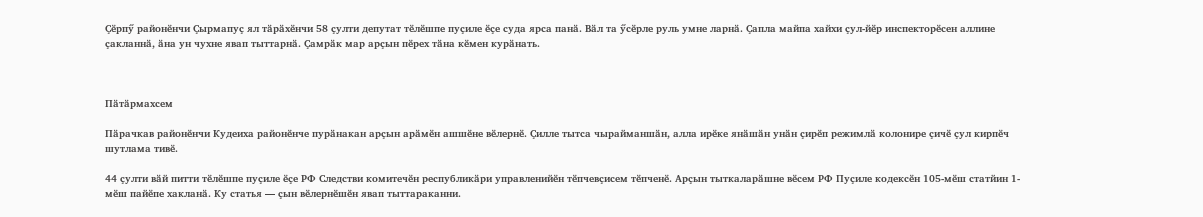Ҫӗрпӳ районӗнчи Ҫырмапуҫ ял тӑрӑхӗнчи 58 ҫулти депутат тӗлӗшпе пуҫиле ӗҫе суда ярса панӑ. Вӑл та ӳсӗрле руль умне ларнӑ. Ҫапла майпа хайхи ҫул-йӗр инспекторӗсен аллине ҫакланнӑ, ӑна ун чухне явап тыттарнӑ. Ҫамрӑк мар арҫын пӗрех тӑна кӗмен курӑнать.



Пӑтӑрмахсем

Пӑрачкав районӗнчи Кудеиха районӗнче пурӑнакан арҫын арӑмӗн ашшӗне вӗлернӗ. Ҫилле тытса чырайманшӑн, алла ирӗке янӑшӑн унӑн ҫирӗп режимлӑ колонире ҫичӗ ҫул кирпӗч шутлама тивӗ.

44 ҫулти вӑй питти тӗлӗшпе пуҫиле ӗҫе РФ Следстви комитечӗн республикӑри управленийӗн тӗпчевҫисем тӗпченӗ. Арҫын тыткаларӑшне вӗсем РФ Пуҫиле кодексӗн 105-мӗш статйин 1-мӗш пайӗпе хакланӑ. Ку статья — ҫын вӗлернӗшӗн явап тыттараканни.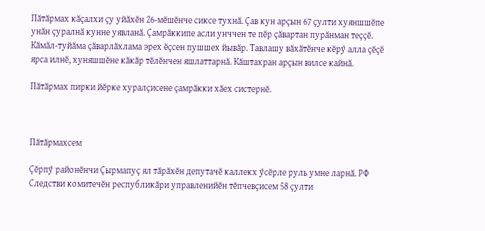Пӑтӑрмах кӑҫалхи ҫу уйӑхӗн 26-мӗшӗнче сиксе тухнӑ. Ҫав кун арҫын 67 ҫулти хуяншшӗпе унӑн ҫуралнӑ кунне уявланӑ. Ҫамрӑккипе асли унччен те пӗр ҫӑвартан пурӑнман теҫҫӗ. Кӑмӑл-туйӑма ҫӑварлӑхлама эрех ӗҫсен пушшех йывӑр. Тавлашу вӑхӑтӗнче кӗрӳ алла ҫӗҫӗ ярса илнӗ, хуняшшӗне кӑкӑр тӗлӗнчен яшлаттарнӑ. Кӑштахран арҫын вилсе кайнӑ.

Пӑтӑрмах пирки йӗрке хуралҫисене ҫамрӑкки хӑех систернӗ.



Пӑтӑрмахсем

Ҫӗрпӳ районӗнчи Ҫырмапуҫ ял тӑрӑхӗн депутачӗ каллекх ӳсӗрле руль умне ларнӑ. РФ Следстви комитечӗн республикӑри управленийӗн тӗпчевҫисем 58 ҫулти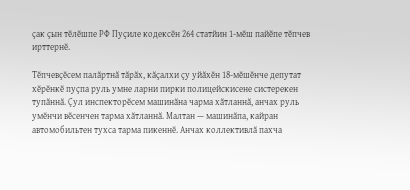ҫак ҫын тӗлӗшпе РФ Пуҫиле кодексӗн 264 статйин 1-мӗш пайӗпе тӗпчев ирттернӗ.

Тӗпчевҫӗсем палӑртнӑ тӑрӑх, кӑҫалхи ҫу уйӑхӗн 18-мӗшӗнче депутат хӗрӗнкӗ пуҫпа руль умне ларни пирки полицейскисене систерекен тупӑннӑ. Ҫул инспекторӗсем машинӑна чарма хӑтланнӑ, анчах руль умӗнчи вӗсенчен тарма хӑтланнӑ. Малтан — машинӑпа, кайран автомобильтен тухса тарма пикеннӗ. Анчах коллективлӑ пахча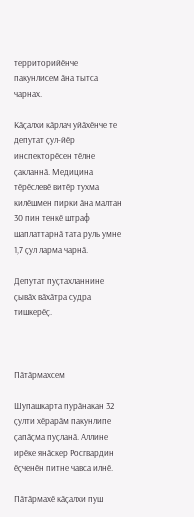территорийӗнче пакунлисем ӑна тытса чарнах.

Кӑҫалхи кӑрлач уйӑхӗнче те депутат ҫул-йӗр инспекторӗсен тӗлне ҫакланнӑ. Медицина тӗрӗслевӗ витӗр тухма килӗшмен пирки ӑна малтан 30 пин тенкӗ штраф шаплаттарнӑ тата руль умне 1,7 ҫул ларма чарнӑ.

Депутат пуҫтахланнине ҫывӑх вӑхӑтра судра тишкерӗҫ.



Пӑтӑрмахсем

Шупашкарта пурӑнакан 32 ҫулти хӗрарӑм пакунлипе ҫапӑҫма пуҫланӑ. Аллине ирӗке янӑскер Росгвардин ӗҫченӗн питне чавса илнӗ.

Пӑтӑрмахӗ кӑҫалхи пуш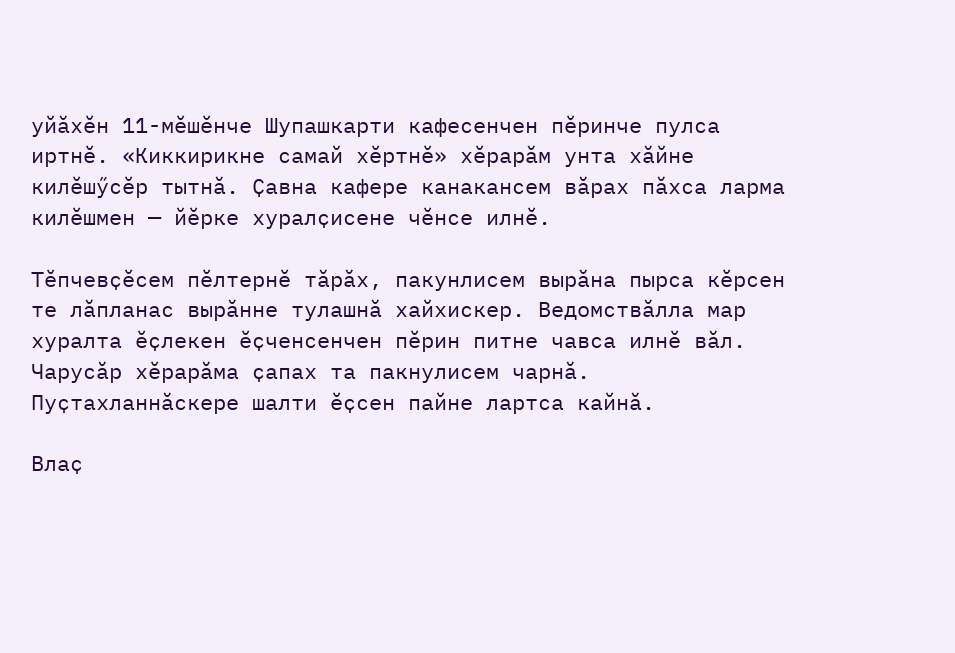уйӑхӗн 11-мӗшӗнче Шупашкарти кафесенчен пӗринче пулса иртнӗ. «Киккирикне самай хӗртнӗ» хӗрарӑм унта хӑйне килӗшӳсӗр тытнӑ. Ҫавна кафере канакансем вӑрах пӑхса ларма килӗшмен — йӗрке хуралҫисене чӗнсе илнӗ.

Тӗпчевҫӗсем пӗлтернӗ тӑрӑх, пакунлисем вырӑна пырса кӗрсен те лӑпланас вырӑнне тулашнӑ хайхискер. Ведомствӑлла мар хуралта ӗҫлекен ӗҫченсенчен пӗрин питне чавса илнӗ вӑл. Чарусӑр хӗрарӑма ҫапах та пакнулисем чарнӑ. Пуҫтахланнӑскере шалти ӗҫсен пайне лартса кайнӑ.

Влаҫ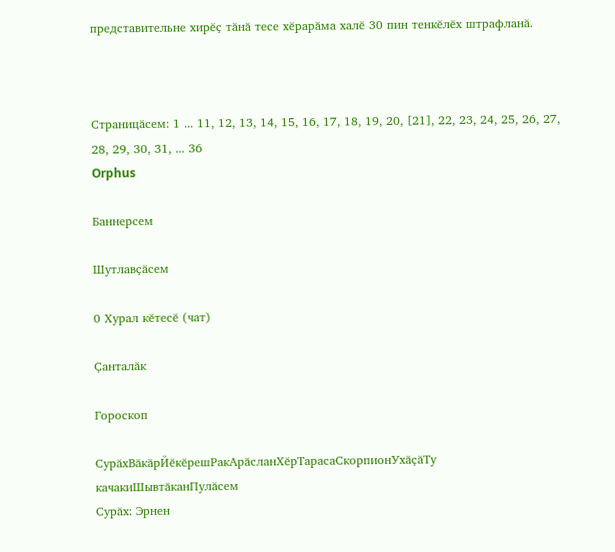представительне хирӗҫ тӑнӑ тесе хӗрарӑма халӗ 30 пин тенкӗлӗх штрафланӑ.



Страницӑсем: 1 ... 11, 12, 13, 14, 15, 16, 17, 18, 19, 20, [21], 22, 23, 24, 25, 26, 27, 28, 29, 30, 31, ... 36
Orphus

Баннерсем

Шутлавҫӑсем

0 Хурал кӗтесӗ (чат)

Ҫанталӑк

Гороскоп

СурӑхВӑкӑрЙӗкӗрешРакАрӑсланХӗрТарасаСкорпионУхӑҫӑТу качакиШывтӑканПулӑсем
Сурӑх: Эрнен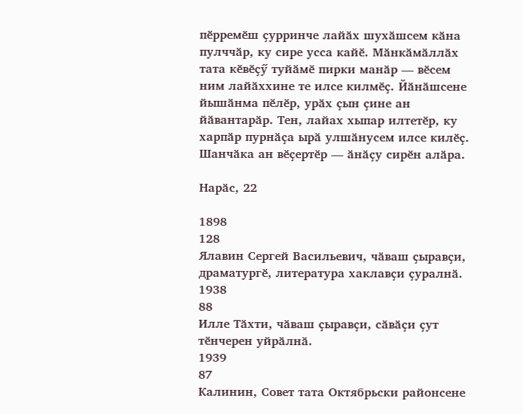пӗрремӗш ҫурринче лайӑх шухӑшсем кӑна пулччӑр, ку сире усса кайӗ. Мӑнкӑмӑллӑх тата кӗвӗҫӳ туйӑмӗ пирки манӑр — вӗсем ним лайӑххине те илсе килмӗҫ. Йӑнӑшсене йышӑнма пӗлӗр, урӑх ҫын ҫине ан йӑвантарӑр. Тен, лайах хыпар илтетӗр, ку харпӑр пурнӑҫа ырӑ улшӑнусем илсе килӗҫ. Шанчӑка ан вӗҫертӗр — ӑнӑҫу сирӗн алӑра.

Нарӑс, 22

1898
128
Ялавин Сергей Васильевич, чӑваш ҫыравҫи, драматургӗ, литература хаклавҫи ҫуралнӑ.
1938
88
Илле Тӑхти, чӑваш ҫыравҫи, сӑвӑҫи ҫут тӗнчерен уйрӑлнӑ.
1939
87
Калинин, Совет тата Октябрьски районсене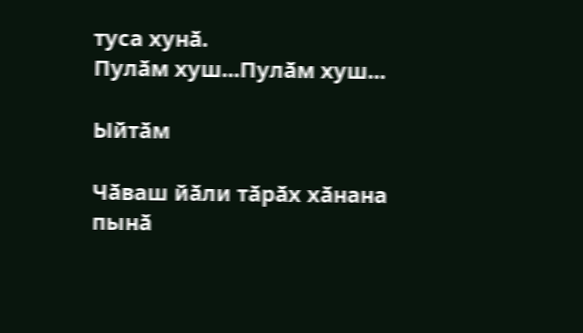туса хунӑ.
Пулӑм хуш...Пулӑм хуш...

Ыйтӑм

Чӑваш йӑли тӑрӑх хӑнана пынӑ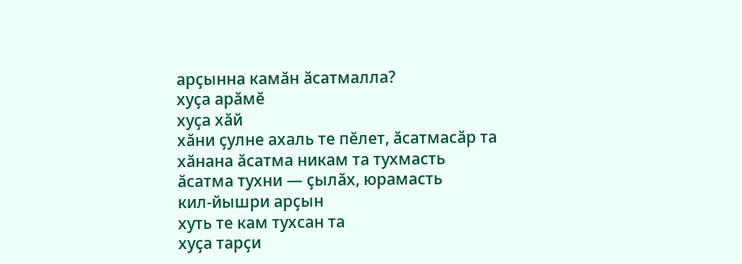арҫынна камӑн ӑсатмалла?
хуҫа арӑмӗ
хуҫа хӑй
хӑни ҫулне ахаль те пӗлет, ӑсатмасӑр та
хӑнана ӑсатма никам та тухмасть
ӑсатма тухни — ҫылӑх, юрамасть
кил-йышри арҫын
хуть те кам тухсан та
хуҫа тарҫи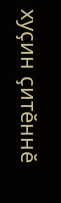хуҫин ҫитӗннӗ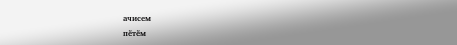ачисем
пӗтӗм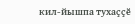кил-йышпа тухаҫҫӗ